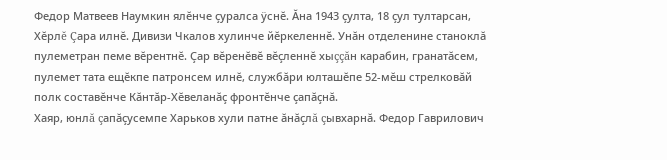Федор Матвеев Наумкин ялĕнче çуралса ÿснĕ. Ăна 1943 çулта, 18 çул тултарсан, Хĕрлĕ Çара илнĕ. Дивизи Чкалов хулинче йĕркеленнĕ. Унăн отделенине станоклă пулеметран пеме вĕрентнĕ. Çар вĕренĕвĕ вĕçленнĕ хыççăн карабин, гранатăсем, пулемет тата ещĕкпе патронсем илнĕ, службăри юлташĕпе 52-мĕш стрелковăй полк составĕнче Кăнтăр-Хĕвеланăç фронтĕнче çапăçнă.
Хаяр, юнлă çапăçусемпе Харьков хули патне ăнăçлă çывхарнă. Федор Гаврилович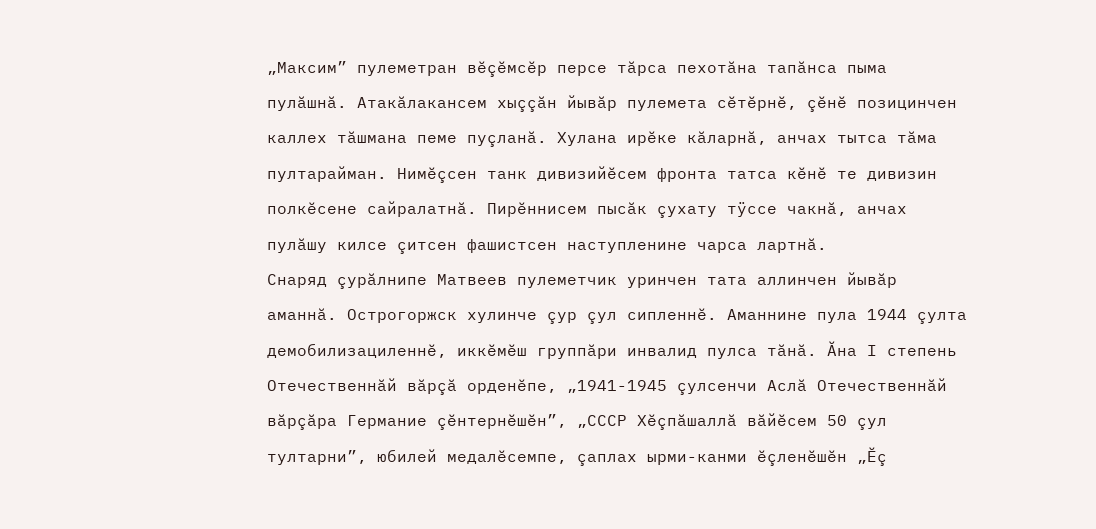„Максим” пулеметран вĕçĕмсĕр персе тăрса пехотăна тапăнса пыма пулăшнă. Атакăлакансем хыççăн йывăр пулемета сĕтĕрнĕ, çĕнĕ позицинчен каллех тăшмана пеме пуçланă. Хулана ирĕке кăларнă, анчах тытса тăма пултарайман. Нимĕçсен танк дивизийĕсем фронта татса кĕнĕ те дивизин полкĕсене сайралатнă. Пирĕннисем пысăк çухату тÿссе чакнă, анчах пулăшу килсе çитсен фашистсен наступленине чарса лартнă.
Снаряд çурăлнипе Матвеев пулеметчик уринчен тата аллинчен йывăр аманнă. Острогоржск хулинче çур çул сипленнĕ. Аманнине пула 1944 çулта демобилизациленнĕ, иккĕмĕш группăри инвалид пулса тăнă. Ăна I степень Отечественнăй вăрçă орденĕпе, „1941-1945 çулсенчи Аслă Отечественнăй вăрçăра Германие çĕнтернĕшĕн”, „СССР Хĕçпăшаллă вăйĕсем 50 çул тултарни”, юбилей медалĕсемпе, çаплах ырми-канми ĕçленĕшĕн „Ĕç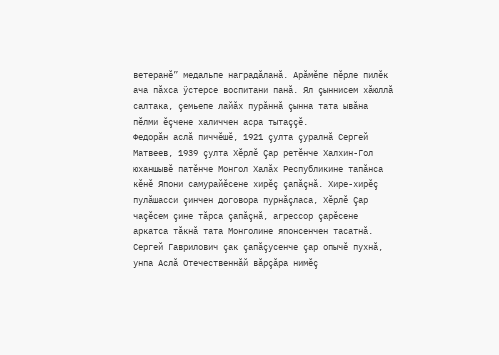ветеранĕ” медальпе наградăланă. Арăмĕпе пĕрле пилĕк ача пăхса ÿстерсе воспитани панă. Ял çыннисем хăюллă салтака, çемьепе лайăх пурăннă çынна тата ывăна пĕлми ĕçчене халиччен асра тытаççĕ.
Федорăн аслă пиччĕшĕ, 1921 çулта çуралнă Сергей Матвеев, 1939 çулта Хĕрлĕ Çар ретĕнче Халхин-Гол юханшывĕ патĕнче Монгол Халăх Республикине тапăнса кĕнĕ Япони самурайĕсене хирĕç çапăçнă. Хире-хирĕç пулăшасси çинчен договора пурнăçласа, Хĕрлĕ Çар чаçĕсем çине тăрса çапăçнă, агрессор çарĕсене аркатса тăкнă тата Монголине японсенчен тасатнă.
Сергей Гаврилович çак çапăçусенче çар опычĕ пухнă, унпа Аслă Отечественнăй вăрçăра нимĕç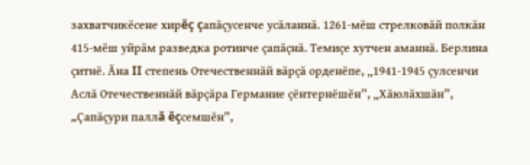захватчикĕсене хирĕç çапăçусенче усăланнă. 1261-мĕш стрелковăй полкăн 415-мĕш уйрăм разведка ротинче çапăçнă. Темиçе хутчен аманнă. Берлина çитнĕ. Ăна II степень Отечественнăй вăрçă орденĕпе, „1941-1945 çулсенчи Аслă Отечественнăй вăрçăра Германие çĕнтернĕшĕн”, „Хăюлăхшăн”, „Çапăçури паллă ĕçсемшĕн”,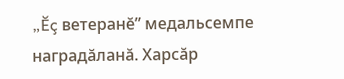„Ĕç ветеранĕ” медальсемпе наградăланă. Харсăр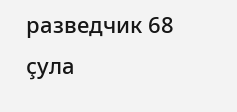разведчик 68 çула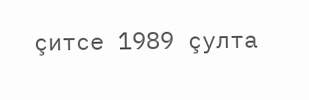çитсе 1989 çулта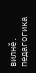вилнĕ.
педагогика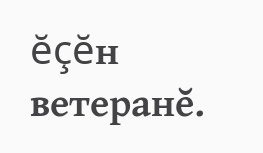ĕçĕн ветеранĕ.